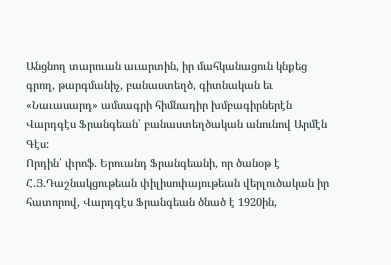Անցնող տարուան աւարտին, իր մահկանացուն կնքեց գրող, թարգմանիչ, բանաստեղծ, գիտնական եւ «Նաւասարդ» ամսագրի հիմնադիր խմբագիրներէն Վարդգէս Ֆրանգեան՝ բանաստեղծական անունով Արմէն Գէս:
Որդին՝ փրոֆ. Երուանդ Ֆրանգեանի, որ ծանօթ է Հ.Յ.Դաշնակցութեան փիլիսոփայութեան վերլուծական իր հատորով, Վարդգէս Ֆրանգեան ծնած է 1920ին,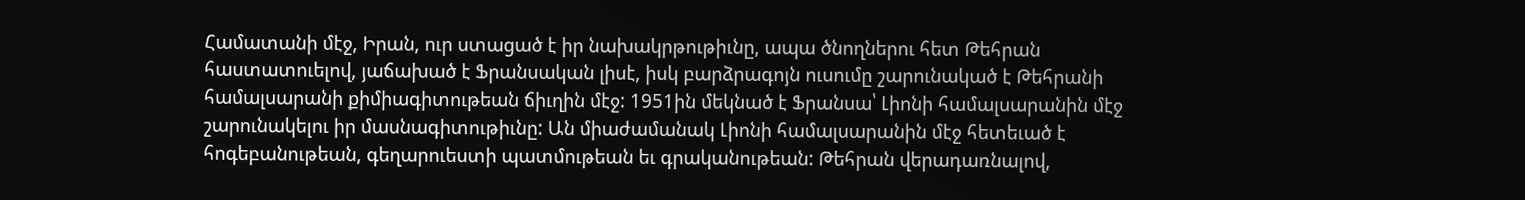Համատանի մէջ, Իրան, ուր ստացած է իր նախակրթութիւնը, ապա ծնողներու հետ Թեհրան հաստատուելով, յաճախած է Ֆրանսական լիսէ, իսկ բարձրագոյն ուսումը շարունակած է Թեհրանի համալսարանի քիմիագիտութեան ճիւղին մէջ: 1951ին մեկնած է Ֆրանսա՝ Լիոնի համալսարանին մէջ շարունակելու իր մասնագիտութիւնը: Ան միաժամանակ Լիոնի համալսարանին մէջ հետեւած է հոգեբանութեան, գեղարուեստի պատմութեան եւ գրականութեան: Թեհրան վերադառնալով,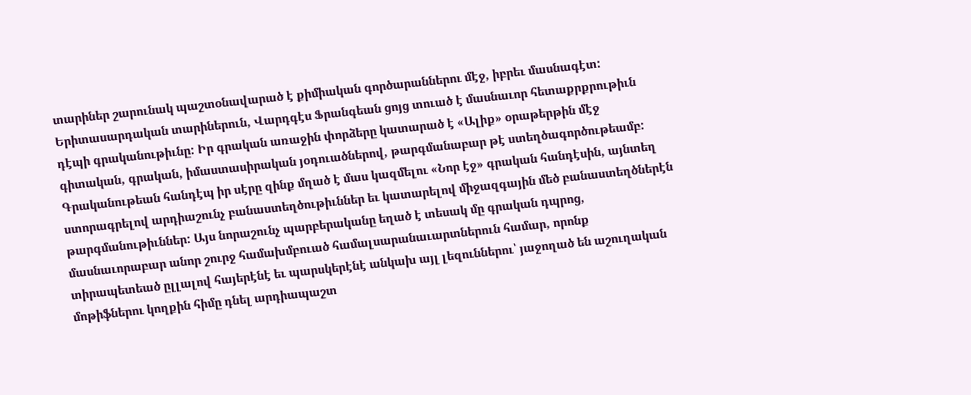տարիներ շարունակ պաշտօնավարած է քիմիական գործարաններու մէջ, իբրեւ մասնագէտ:
Երիտասարդական տարիներուն, Վարդգէս Ֆրանգեան ցոյց տուած է մասնաւոր հետաքրքրութիւն դէպի գրականութիւնը: Իր գրական առաջին փորձերը կատարած է «Ալիք» օրաթերթին մէջ գիտական, գրական, իմաստասիրական յօդուածներով, թարգմանաբար թէ ստեղծագործութեամբ:
Գրականութեան հանդէպ իր սէրը զինք մղած է մաս կազմելու «Նոր էջ» գրական հանդէսին, այնտեղ ստորագրելով արդիաշունչ բանաստեղծութիւններ եւ կատարելով միջազգային մեծ բանաստեղծներէն թարգմանութիւններ: Այս նորաշունչ պարբերականը եղած է տեսակ մը գրական դպրոց, մասնաւորաբար անոր շուրջ համախմբուած համալսարանաւարտներուն համար, որոնք տիրապետեած ըլլալով հայերէնէ եւ պարսկերէնէ անկախ այլ լեզուններու՝ յաջողած են աշուղական մոթիֆներու կողքին հիմը դնել արդիապաշտ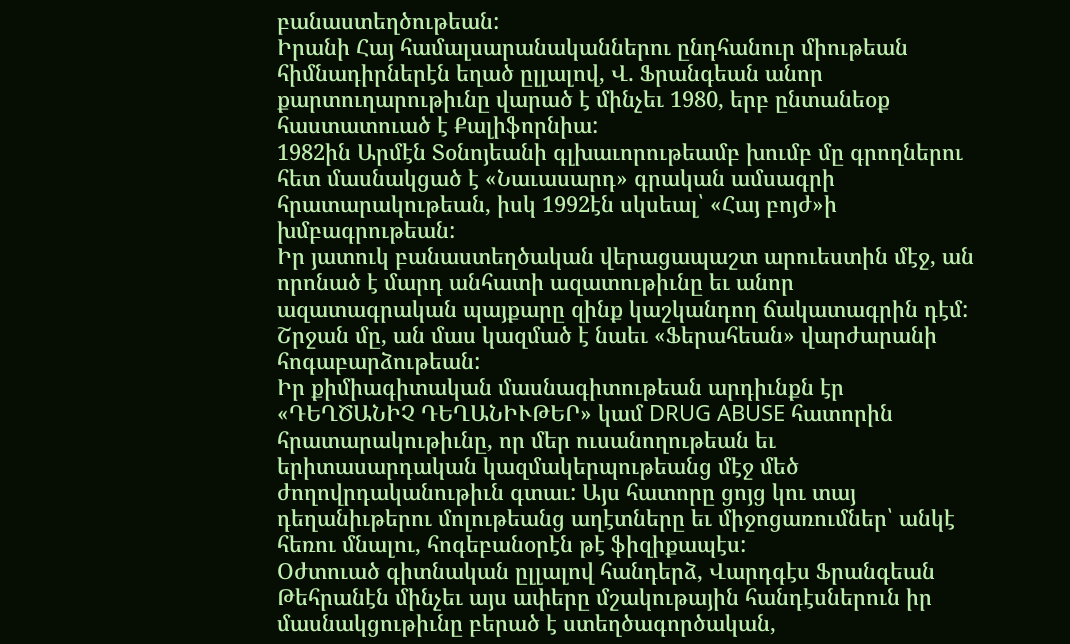բանաստեղծութեան:
Իրանի Հայ համալսարանականներու ընդհանուր միութեան հիմնադիրներէն եղած ըլլալով, Վ. Ֆրանգեան անոր քարտուղարութիւնը վարած է մինչեւ 1980, երբ ընտանեօք հաստատուած է Քալիֆորնիա:
1982ին Արմէն Տօնոյեանի գլխաւորութեամբ խումբ մը գրողներու հետ մասնակցած է «Նաւասարդ» գրական ամսագրի հրատարակութեան, իսկ 1992էն սկսեալ՝ «Հայ բոյժ»ի խմբագրութեան:
Իր յատուկ բանաստեղծական վերացապաշտ արուեստին մէջ, ան որոնած է մարդ անհատի ազատութիւնը եւ անոր ազատագրական պայքարը զինք կաշկանդող ճակատագրին դէմ:
Շրջան մը, ան մաս կազմած է նաեւ «Ֆերահեան» վարժարանի հոգաբարձութեան:
Իր քիմիագիտական մասնագիտութեան արդիւնքն էր «ԴԵՂԾԱՆԻՉ ԴԵՂԱՆԻՒԹԵՐ» կամ DRUG ABUSE հատորին հրատարակութիւնը, որ մեր ուսանողութեան եւ երիտասարդական կազմակերպութեանց մէջ մեծ ժողովրդականութիւն գտաւ: Այս հատորը ցոյց կու տայ դեղանիւթերու մոլութեանց աղէտները եւ միջոցառումներ՝ անկէ հեռու մնալու, հոգեբանօրէն թէ ֆիզիքապէս:
Օժտուած գիտնական ըլլալով հանդերձ, Վարդգէս Ֆրանգեան Թեհրանէն մինչեւ այս ափերը մշակութային հանդէսներուն իր մասնակցութիւնը բերած է ստեղծագործական,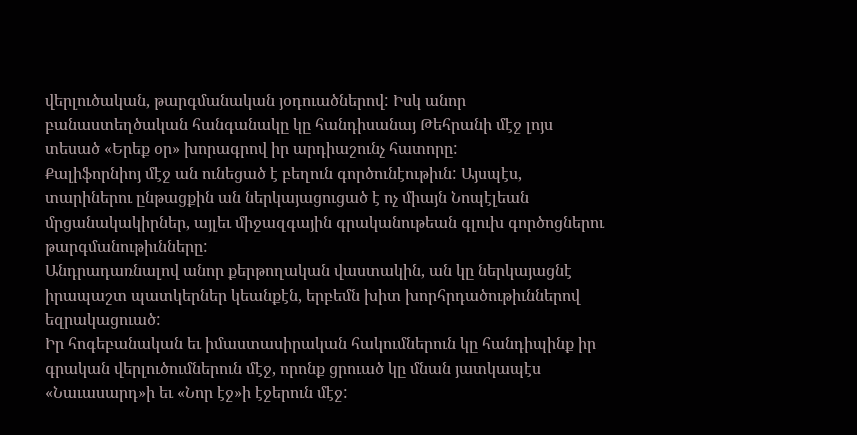վերլուծական, թարգմանական յօդուածներով: Իսկ անոր բանաստեղծական հանգանակը կը հանդիսանայ Թեհրանի մէջ լոյս տեսած «Երեք օր» խորագրով իր արդիաշունչ հատորը:
Քալիֆորնիոյ մէջ ան ունեցած է բեղուն գործունէութիւն: Այսպէս, տարիներու ընթացքին ան ներկայացուցած է ոչ միայն Նոպէլեան մրցանակակիրներ, այլեւ միջազգային գրականութեան գլուխ գործոցներու թարգմանութիւնները:
Անդրադառնալով անոր քերթողական վաստակին, ան կը ներկայացնէ իրապաշտ պատկերներ կեանքէն, երբեմն խիտ խորհրդածութիւններով եզրակացուած:
Իր հոգեբանական եւ իմաստասիրական հակումներուն կը հանդիպինք իր գրական վերլուծումներուն մէջ, որոնք ցրուած կը մնան յատկապէս «Նաւասարդ»ի եւ «Նոր էջ»ի էջերուն մէջ: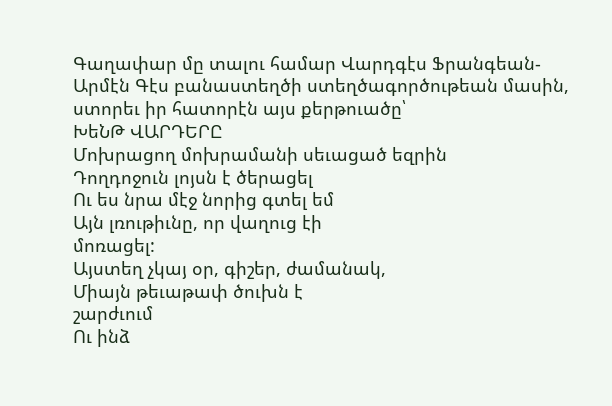Գաղափար մը տալու համար Վարդգէս Ֆրանգեան-Արմէն Գէս բանաստեղծի ստեղծագործութեան մասին, ստորեւ իր հատորէն այս քերթուածը՝
ԽեՆԹ ՎԱՐԴԵՐԸ
Մոխրացող մոխրամանի սեւացած եզրին
Դողդոջուն լոյսն է ծերացել
Ու ես նրա մէջ նորից գտել եմ
Այն լռութիւնը, որ վաղուց էի
մոռացել:
Այստեղ չկայ օր, գիշեր, ժամանակ,
Միայն թեւաթափ ծուխն է
շարժւում
Ու ինձ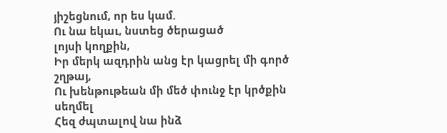յիշեցնում, որ ես կամ.
Ու նա եկաւ, նստեց ծերացած
լոյսի կողքին,
Իր մերկ ազդրին անց էր կացրել մի գործ շղթայ,
Ու խենթութեան մի մեծ փունջ էր կրծքին սեղմել
Հեզ ժպտալով նա ինձ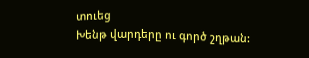տուեց
Խենթ վարդերը ու գործ շղթան: